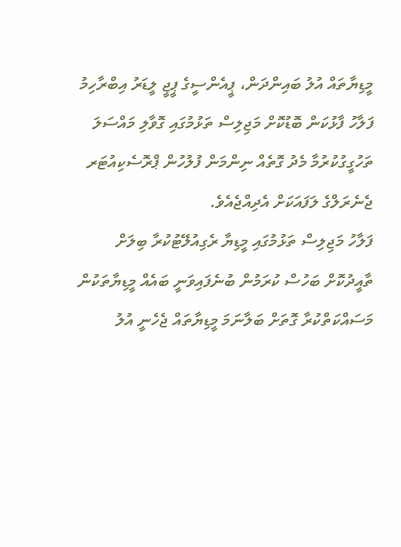މީޑިޔާތައް އުލު ބައިންދަން، ޕީއެންސީގެ ޕީޖީ ލީޑަރު އިބްރާހިމު ފަލާހު ފާޅުކަން ބޮޑުކޮށް މަޖިލިސް ތަޅުމުގައި ގޮވާލި މައްސަލަ ތަހުގީގުކުރުމާ މެދު ގޮތެއް ނިންމަން ފުލުހުން ޕްރޮސެކިއުޓަރ ޖެނެރަލްގެ ލަފައަކަށް އެދިއްޖެއެވެ.
ފަލާހު މަޖިލިސް ތަޅުމުގައި މީޑިޔާ ރެގިއުލޭޓުކުރާ ބިލަށް ތާއީދުކޮށް ބަހުސް ކުރަމުން ބުނެފައިވަނީ ބައެއް މީޑިޔާތަކުން މަސައްކަތްކުރާ ގޮތަށް ބަލާނަމަ މީޑިޔާތައް ޖެހެނީ އުލު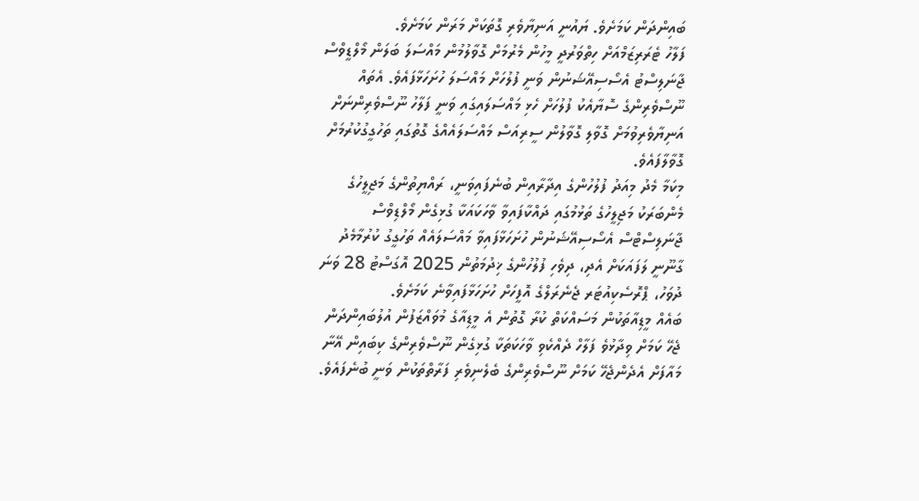ބައިންދަން ކަމަށެވެ. ޔައުނީ އަނިޔާވެރި ގޮތަކަށް މަރަން ކަމަށެވެ.
ފަލާހު ޓެރަރިޒަމްއަށް ހިތްވަރުދީ މީހުން މެރުމަށް ގޮވާލުމުން މައްސަލަ ބަލަން މޯލްޑީވްސް ޖާނަލިސްޓު އެސޯސިއޭޝަނުން ވަނީ ފުލުހަށް މައްސަލަ ހުށަހަޅާފައެވެ. އެތައް ނޫސްވެރިންގެ ސޮޔާއެކު ފުލުހަށް ހެޅި މައްސަލައިގައި ވަނީ ފަލާހު ނޫސްވެރިންނަށް އަނިޔާވެރިވުމަށް ގޮވާލި ގޮވާލުން ސީރިއަސް މައްސަލައެއްގެ ގޮތުގައި ތަހުގީގުކުރުމަށް ގޮވާލާފައެވެ.
މިކަމާ މެދު މިއަދު ފުލުހުންގެ އިދާރާއިން ބުނެފައިވަނީ، ރައްޔިތުންގެ މަޖިލީހުގެ މެންބަރަކު މަޖިލީހުގެ ތަޅުމުގައި ދައްކާފައިވާ ވާހަކައަކާ ގުޅިގެން މޯލްޑިވްސް ޖާނަލިސްޓްސް އެސޯސިއޭޝަނުން ހުށަހަޅާފައިވާ މައްސަލައެއް ތަހުގީގު ކުރުމާމެދު ގާނޫނީ ލަފައަކަށް އެދި، ދިވެހި ފުލުހުންގެ ޚިދުމަތުން 2025 އޮގަސްޓު 28 ވަނަ ދުވަހު، ޕްރޮސެކިއުޓަރ ޖެނެރަލްގެ އޮފީހަށް ހުށަހަޅާފައިވާނެ ކަމަށެވެ.
ބައެއް މީޑިއާތަކުން މަސައްކަތް ކުރާ ގޮތުން އެ މީޑިއާގެ މުވައްޒަފުން އުލުބައިންދަން ޖެހޭ ކަމަށް ވިދާޅުވެ ފަލާހް ދެއްކެވި ވާހަކަތަކާ ގުޅިގެން ނޫސްވެރިންގެ ކިބައިން އޭނާ މައާފަށް އެދެންޖެހޭ ކަމަށް ނޫސްވެރިންގެ ބެލެނިވެރި ފަރާތްތަކުން ވަނީ ބުނެފައެވެ.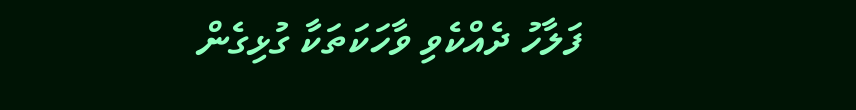ފަލާހު ދެއްކެވި ވާހަކަތަކާ ގުޅިގެން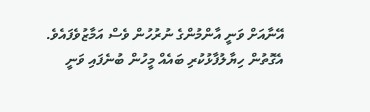އޭނާއަށް ވަނީ އާންމުންގެ ނުރުހުން ވެސް އަމާޒުވެފައެވެ.
އެގޮތުން ހިޔާލުފާޅުކުރި ބައެއް މީހުން ބުނެފައި ވަނީ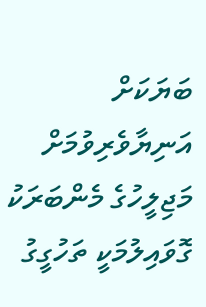ބަޔަކަށް އަނިޔާވެރިވުމަށް މަޖިލީހުގެ މެންބަރަކު ގޮވައިލުމަކީ ތަހުގީގު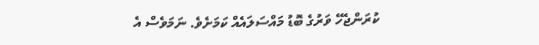ކުރަންޖެހޭ ވަރުގެ ބޮޑު މައްސަލައެއް ކަމަށެވެ. ނަމަވެސް އެ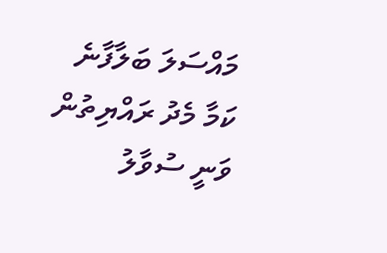މައްސަލަ ބަލާފާނެ ކަމާ މެދު ރައްޔިތުން ވަނީ ސުވާލު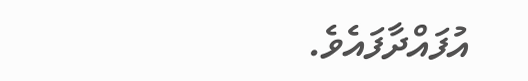އުފައްދާފައެވެ.